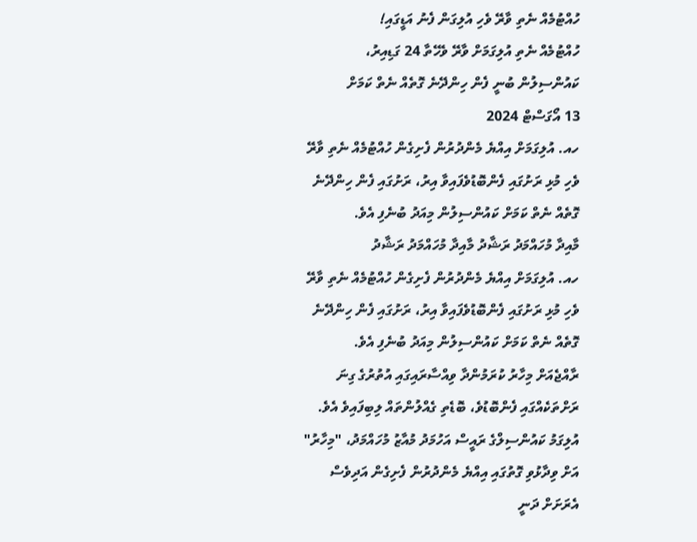ހުއްޓުމެއް ނެތި ވާރޭ ވެހި އުލިގަން ފެނު އަޑީގައި!
ހުއްޓުމެއް ނެތި އުލިގަމަށް ވާރޭ ވެހޭތާ 24 ގަޑިއިރު، ކައުންސިލުން ބުނީ ފެން ހިންދޭނެ ގޮތެއް ނެތް ކަމަށް
13 އޯގަސްޓް 2024
ހއ. އުލިގަމަށް އިއްޔެ މެންދުރުން ފެށިގެން ހުއްޓުމެއް ނެތި ވާރޭ ވެހި މުޅި ރަށުގައި ފެންބޮޑުވެފައިވާ އިރު، ރަށުގައި ފެން ހިންދޭނެ ގޮތެއް ނެތް ކަމަށް ކައުންސިލުން މިއަދު ބުނެފި އެވެ.
މާއިދާ މުހައްމަދު ރަޝާދު މާއިދާ މުހައްމަދު ރަޝާދު
ހއ. އުލިގަމަށް އިއްޔެ މެންދުރުން ފެށިގެން ހުއްޓުމެއް ނެތި ވާރޭ ވެހި މުޅި ރަށުގައި ފެންބޮޑުވެފައިވާ އިރު، ރަށުގައި ފެން ހިންދޭނެ ގޮތެއް ނެތް ކަމަށް ކައުންސިލުން މިއަދު ބުނެފި އެވެ.
ރާއްޖެއަށް މިހާރު ކުރަމުންދާ ވިއްސާރައިގައި އުތުރުގެ ގިނަ ރަށްތަކެއްގައި ފެންބޮޑުވެ، ބޮޑެތި ގެއްލުންތައް ލިބިފައިވެ އެވެ.
އުލިގަމު ކައުންސިލްގެ ރައީސް އަހުމަދު މުއާޒު މުހައްމަދު، "މިހާރު" އަށް ވިދާޅުވި ގޮތުގައި އިއްޔެ މެންދުރުން ފެށިގެން އަދިވެސް އެރަށަށް ދަނީ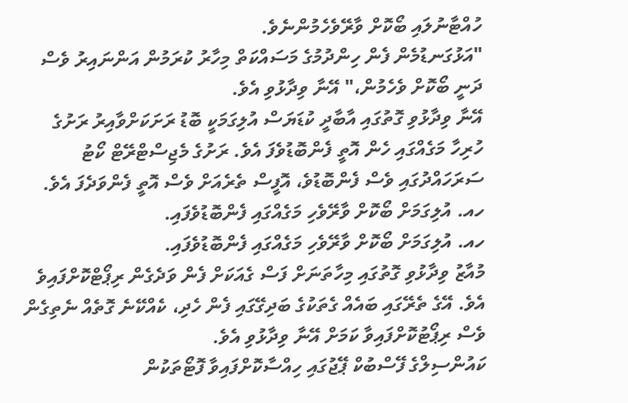ހުއްޓާނުލައި ބޯކޮށް ވާރޭވެހެމުންނެވެ.
"އަޅުގަނޑުމެން ފެން ހިންދުމުގެ މަސައްކަތް މިހާރު ކުރަމުން އަންނައިރު ވެސް ދަނީ ބޯކޮށް ވެހެމުން،" އޭނާ ވިދާޅުވި އެވެ.
އޭނާ ވިދާޅުވި ގޮތުގައި އާބާދީ ކުޑަޔަސް އުލިގަމަކީ ބޮޑު ރަށަކަށްވާއިރު ރަށުގެ ހުރިހާ މަގެއްގައި ހެން އޮތީ ފެންބޮޑުވެފަ އެވެ. ރަށުގެ މެޖިސްޓްރޭޓް ކޯޓު ސަރަހައްދުގައި ވެސް ފެންބޮޑުވެ، އޮފީސް ތެރެއަށް ވެސް އޮތީ ފެންވަދެފަ އެވެ.
ހއ. އުލިގަމަށް ބޯކޮށް ވާރޭވެހި މަގެއްގައި ފެންބޮޑުވެފައި.
ހއ. އުލިގަމަށް ބޯކޮށް ވާރޭވެހި މަގެއްގައި ފެންބޮޑުވެފައި.
މުއާޒު ވިދާޅުވި ގޮތުގައި މިހާތަނަށް ފަސް ގެއަކަށް ފެން ވަދެގެން ރިޕޯޓްކޮށްފައިވެ އެވެ. އޭގެ ތެރޭގައި ބައެއް ގެތަކުގެ ބަދިގޭގައި ފެން ހެދި، ކެއްކޭނެ ގޮތެއް ނެތިގެން ވެސް ރިޕޯޓުކޮށްފައިވާ ކަމަށް އޭނާ ވިދާޅުވި އެވެ.
ކައުންސިލްގެ ފޭސްބުކް ޕޭޖުގައި ހިއްސާކޮށްފައިވާ ފޮޓޯތަކުން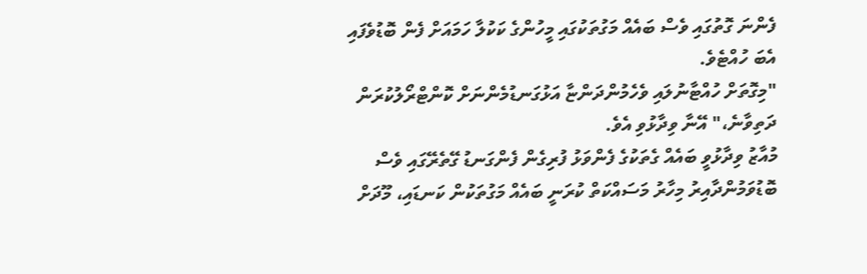ފެންނަ ގޮތުގައި ވެސް ބައެއް މަގުތަކުގައި މީހުންގެ ކަކުލާ ހަމައަށް ފެން ބޮޑުވެފައި އެބަ ހުއްޓެވެ.
"މިގޮތަށް ހުއްޓާނުލައި ވެހެމުންދަންޏާ އަޅުގަނޑުމެންނަށް ކޮންޓްރޯލުކުރަން ދަތިވާނެ،" އޭނާ ވިދާޅުވި އެވެ.
މުއާޒު ވިދާޅުވީ ބައެއް ގެތަކުގެ ފެންވަޅު ފުރިގެން ފެންގަނޑު ގޭތެރޭގައި ވެސް ބޮޑުވަމުންދާއިރު މިހާރު މަސައްކަތް ކުރަނީ ބައެއް މަގުތަކުން ކަނޑައި، މޫދަށް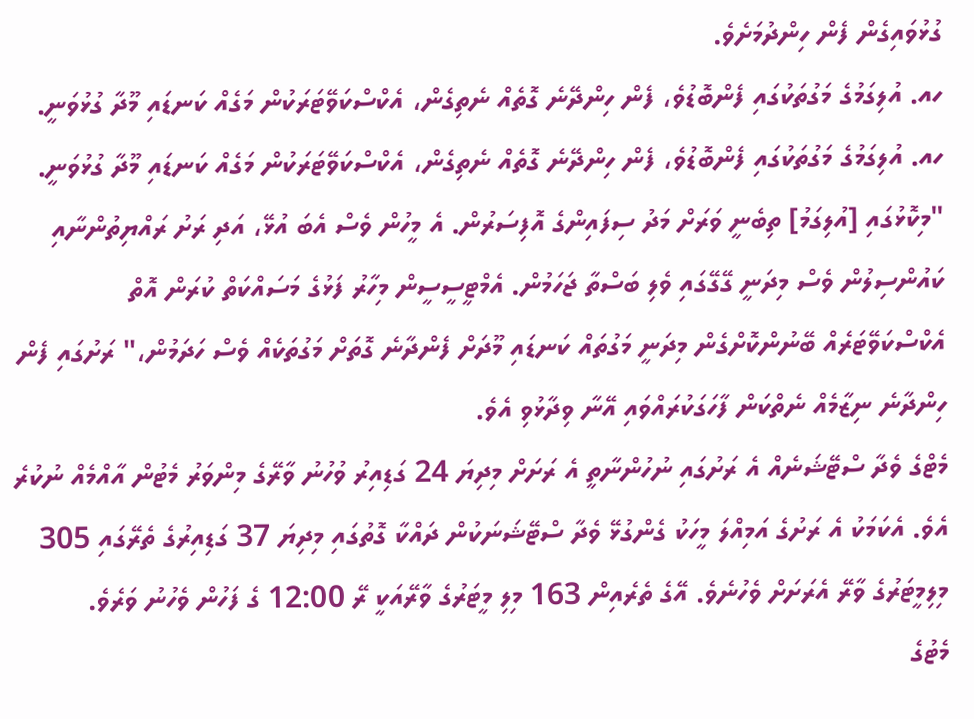ގުޅުވައިގެން ފެން ހިންދުމަށެވެ.
ހއ. އުލިގަމުގެ މަގުތަކުގައި ފެންބޮޑުވެ، ފެން ހިންދޭނެ ގޮތެއް ނެތިގެން، އެކްސްކަވޭޓަރަކުން މަގެއް ކަނޑައި މޫދާ ގުޅުވަނީ.
ހއ. އުލިގަމުގެ މަގުތަކުގައި ފެންބޮޑުވެ، ފެން ހިންދޭނެ ގޮތެއް ނެތިގެން، އެކްސްކަވޭޓަރަކުން މަގެއް ކަނޑައި މޫދާ ގުޅުވަނީ.
"މިކޮޅުގައި [އުލިގަމު] ތިބެނީ ވަރަށް މަދު ސިފައިންގެ އޮފިސަރުން. އެ މީހުން ވެސް އެބަ އުޅޭ، އަދި ރަށު ރައްޔިތުންނާއި ކައުންސިލުން ވެސް މިދަނީ ގޭގޭގައި ވެލި ބަސްތާ ޖަހަމުން. އެމްޓީސީސީން މިހާރު ފަޅުގެ މަސައްކަތް ކުރަން އޮތް އެކްސްކަވޭޓަރެއް ބޭނުންކޮށްގެން މިދަނީ މަގުތައް ކަނޑައި މޫދަށް ފެންދާނެ ގޮތަށް މަގުތަކެއް ވެސް ހަދަމުން،" ރަށުގައި ފެން ހިންދާނެ ނިޒާމެއް ނެތްކަން ފާހަގަކުރައްވައި އޭނާ ވިދާޅުވި އެވެ.
މެޓްގެ ވެދާ ސްޓޭޝަނެއް އެ ރަށުގައި ނުހުންނާތީ އެ ރަށަށް މިދިޔަ 24 ގަޑިއިރު ވުހުނު ވާރޭގެ މިންވަރު މެޓުން އާއްމެއް ނުކުރެ އެވެ. އެކަމަކު އެ ރަށުގެ އަމިއްލަ މީހަކު ގެންގުޅޭ ވެދާ ސްޓޭޝަނަކުން ދައްކާ ގޮތުގައި މިދިޔަ 37 ގަޑިއިރުގެ ތެރޭގައި 305 މިލިމީޓަރުގެ ވާރޭ އެރަށަށް ވެހުނެވެ. އޭގެ ތެރެއިން 163 މިލި މީޓަރުގެ ވާރޭއަކީ ރޭ 12:00 ގެ ފަހުން ވެހުނު ވަރެވެ.
މެޓުގެ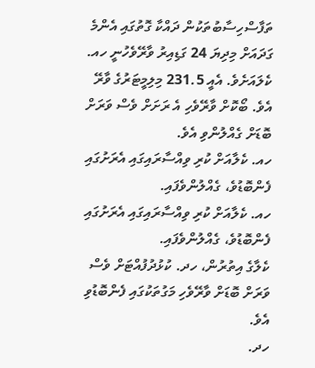ތަފާސްހިސާބުތަކުން ދައްކާ ގޮތުގައި އެންމެ ގަދައަށް މިދިޔަ 24 ގަޑިއިރު ވާރޭވެހުނީ ހއ. ކެލައަށެވެ. އެއީ 231.5 މިލިމީޓަރުގެ ވާރޭ އެވެ. ބޯކޮށް ވާރޭވެހި އެ ރަށަށް ވެސް ވަރަށް ބޮޑަށް ގެއްލުންވި އެވެ.
ހއ. ކެލާއަށް ކުރި ވިއްސާރައިގައި އެރަށުގައި ފެންބޮޑުވެ، ގެއްލުންވެފައި.
ހއ. ކެލާއަށް ކުރި ވިއްސާރައިގައި އެރަށުގައި ފެންބޮޑުވެ، ގެއްލުންވެފައި.
ކެލާގެ އިތުރުން، ހދ. ކުޅުދުފުއްޓަށް ވެސް ވަރަށް ބޮޑަށް ވާރޭވެހި މަގުތަކުގައި ފެންބޮޑުވި އެވެ.
ހދ.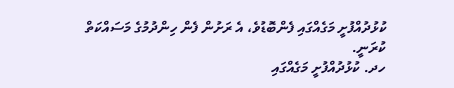ކުޅުދުއްފުށީ މަގެއްގައި ފެންބޮޑުވެ، އެ ރަށުން ފެން ހިންދުމުގެ މަސައްކަތް ކުރަނީ.
ހދ. ކުޅުދުއްފުށީ މަގެއްގައި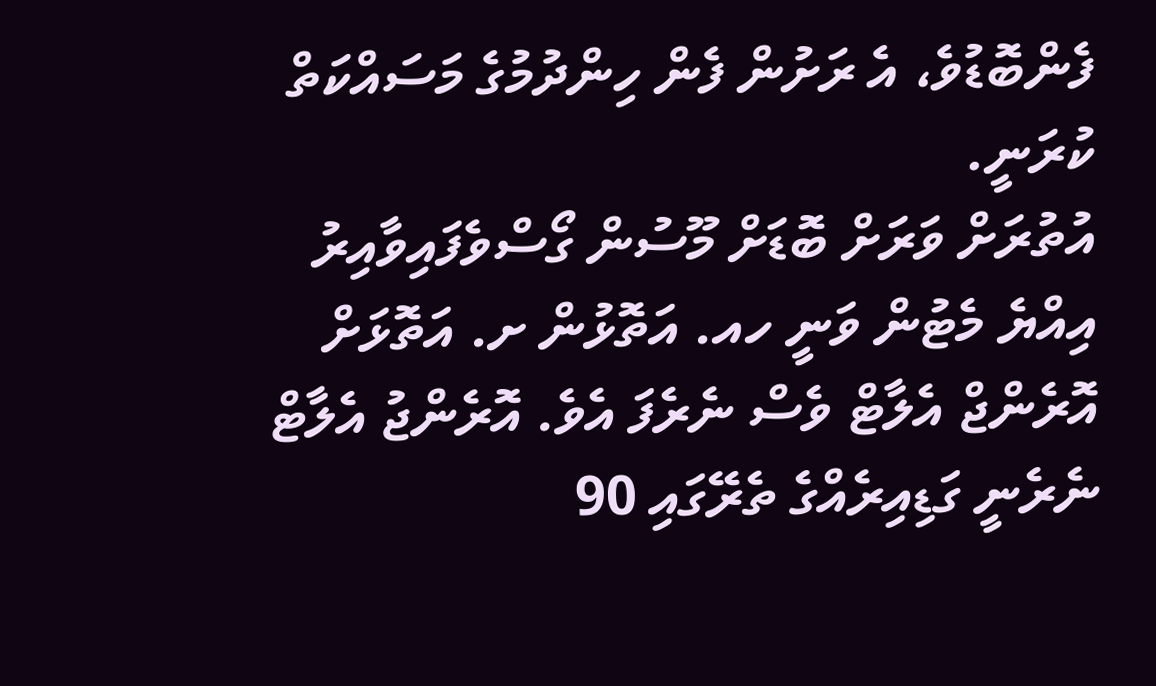ފެންބޮޑުވެ، އެ ރަށުން ފެން ހިންދުމުގެ މަސައްކަތް ކުރަނީ.
އުތުރަށް ވަރަށް ބޮޑަށް މޫސުން ގޯސްވެފައިވާއިރު އިއްޔެ މެޓުން ވަނީ ހއ. އަތޮޅުން ށ. އަތޮޅަށް އޮރެންޖް އެލާޓް ވެސް ނެރެފަ އެވެ. އޮރެންޖު އެލާޓް ނެރެނީ ގަޑިއިރެއްގެ ތެރޭގައި 90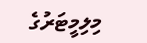މިލިމީޓަރުގެ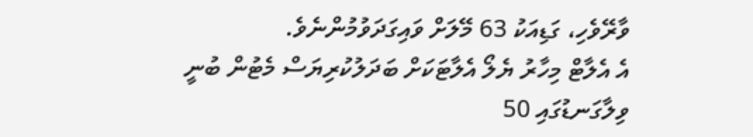ވާރޭވެހި، ގަޑިއަކު 63 މޭލަށް ވައިގަދަވުމުންނެވެ.
އެ އެލާޓް މިހާރު ޔެލޯ އެލާޓަކަށް ބަދަލުކުރިޔަސް މެޓުން ބުނީ ވިލާގަނޑުގައި 50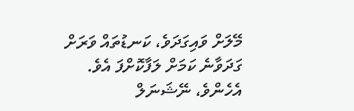މޭލަށް ވައިގަދަވެ، ކަނޑުތައް ވަރަށް ގަދަވާނެ ކަމަށް ލަފާކޮށްފަ އެވެ.
އެހެންވެ، ނޭޝަނަލް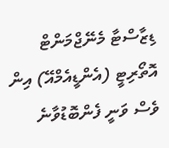ޑިޒާސްޓާ މެނޭޖްމަންޓް އޮތޯރިޓީ (އެންޑީއެމްއޭ) އިން ވެސް ވަނީ ފެންބޮޑުވާނެ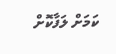ކަމަށް ލަފާކޮށް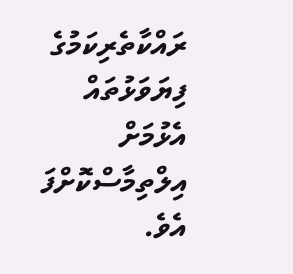ރައްކާތެރިކަމުގެ ފިޔަވަޅުތައް އެޅުމަށް އިލްތިމާސްކޮށްފަ އެވެ.